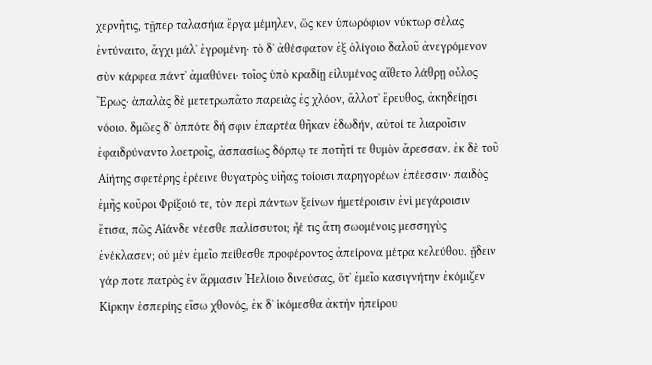χερνῆτις, τῇπερ ταλασήια ἔργα μέμηλεν, ὥς κεν ὑπωρόφιον νύκτωρ σέλας ἐντύναιτο, ἄγχι μάλʼ ἐγρομένη· τὸ δʼ ἀθέσφατον ἐξ ὀλίγοιο δαλοῦ ἀνεγρόμενον σὺν κάρφεα πάντʼ ἀμαθύνει· τοῖος ὑπὸ κραδίῃ εἰλυμένος αἴθετο λάθρῃ οὖλος Ἔρως· ἁπαλὰς δὲ μετετρωπᾶτο παρειὰς ἐς χλόον, ἄλλοτʼ ἔρευθος, ἀκηδείῃσι νόοιο. δμῶες δʼ ὁππότε δή σφιν ἐπαρτέα θῆκαν ἐδωδήν, αὐτοί τε λιαροῖσιν ἐφαιδρύναντο λοετροῖς, ἀσπασίως δόρπῳ τε ποτῆτί τε θυμὸν ἄρεσσαν. ἐκ δὲ τοῦ Αἰήτης σφετέρης ἐρέεινε θυγατρὸς υἱῆας τοίοισι παρηγορέων ἐπέεσσιν· παιδὸς ἐμῆς κοῦροι Φρίξοιό τε, τὸν περὶ πάντων ξείνων ἡμετέροισιν ἐνὶ μεγάροισιν ἔτισα, πῶς Αἶάνδε νέεσθε παλίσσυτοι; ἦέ τις ἄτη σωομένοις μεσσηγὺς ἐνέκλασεν; οὐ μὲν ἐμεῖο πείθεσθε προφέροντος ἀπείρονα μέτρα κελεύθου. ᾔδειν γάρ ποτε πατρὸς ἐν ἅρμασιν Ἠελίοιο δινεύσας, ὅτʼ ἐμεῖο κασιγνήτην ἐκόμιζεν Κίρκην ἑσπερίης εἴσω χθονός, ἐκ δʼ ἱκόμεσθα ἀκτὴν ἠπείρου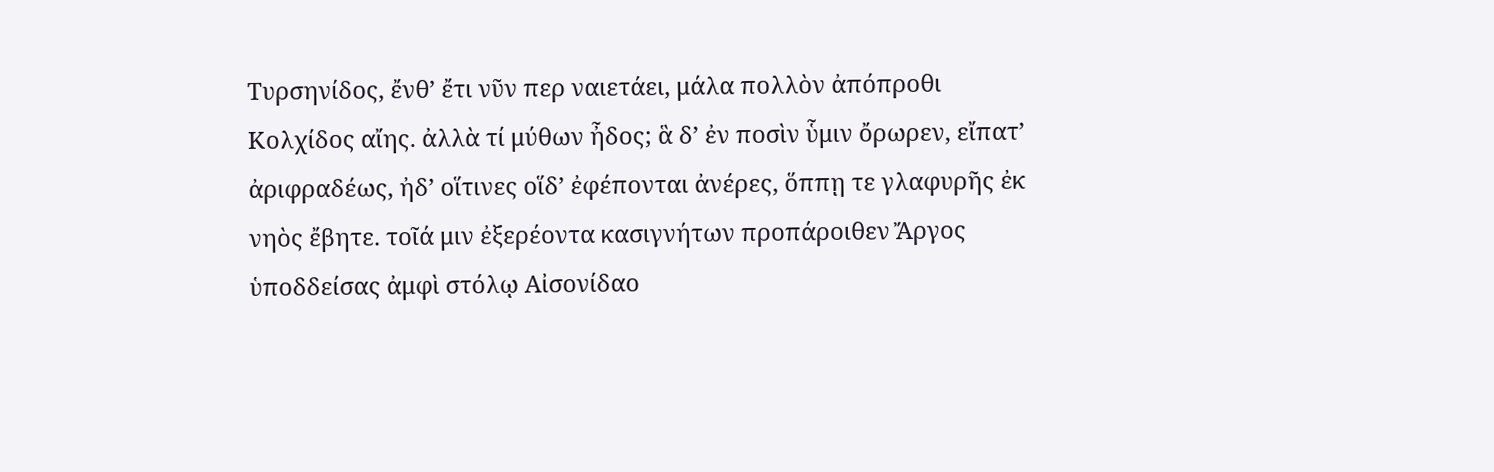Τυρσηνίδος, ἔνθʼ ἔτι νῦν περ ναιετάει, μάλα πολλὸν ἀπόπροθι Κολχίδος αἴης. ἀλλὰ τί μύθων ἦδος; ἃ δʼ ἐν ποσὶν ὗμιν ὄρωρεν, εἴπατʼ ἀριφραδέως, ἠδʼ οἵτινες οἵδʼ ἐφέπονται ἀνέρες, ὅππῃ τε γλαφυρῆς ἐκ νηὸς ἔβητε. τοῖά μιν ἐξερέοντα κασιγνήτων προπάροιθεν Ἄργος ὑποδδείσας ἀμφὶ στόλῳ Αἰσονίδαο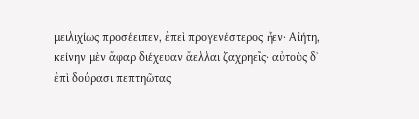μειλιχίως προσέειπεν, ἐπεὶ προγενέστερος ἦεν· Αἰήτη, κείνην μὲν ἄφαρ διέχευαν ἄελλαι ζαχρηεῖς· αὐτοὺς δʼ ἐπὶ δούρασι πεπτηῶτας